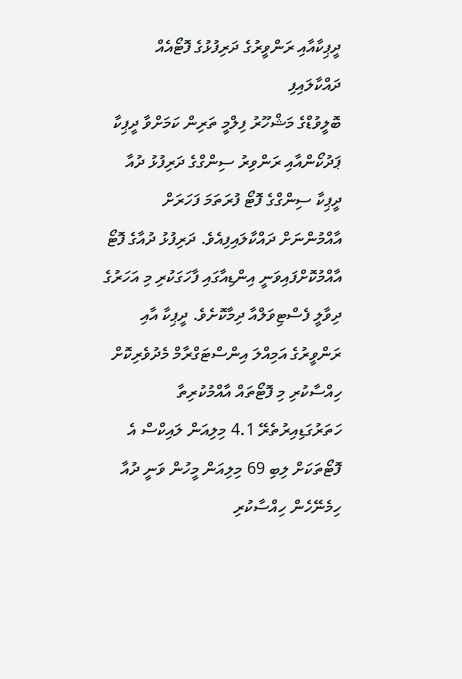ދީޕިކާއާއި ރަންވީރުގެ ދަރިފުޅުގެ ފޮޓޯއެއް ދައްކާލައިފި
ބޮލީވުޑްގެ މަޝްހޫރު ފިލްމީ ތަރިން ކަމަށްވާ ދީޕިކާ ޕަދުކޯންއާއި ރަންވިރު ސިންގްގެ ދަރިފުޅު ދުއާ ދީޕިކާ ސިންގްގެ ފޮޓޯ ފުރަތަމަ ފަހަރަށް އާއްމުންނަށް ދައްކާލައިފިއެވެ. ދަރިފުޅު ދުއާގެ ފޮޓޯ އާއްމުކޮށްފައިވަނީ އިންޑިއާގައި ފާހަގަކުރި މި އަހަރުގެ ދިވާލީ ފެސްޓިވަލްއާ ދިމާކޮށެވެ. ދީޕިކާ އާއި ރަންވީރުގެ އަމިއްލަ އިންސްޓަގްރާމް މެދުވެރިކޮށް ހިއްސާކުރި މި ފޮޓޯތައް އާއްމުކުރިތާ ހަތަރުގަޑިއިރުތެރޭ 4.1 މިލިއަން ލައިކްސް އެ ފޮޓޯތަކަށް ލިބި 69 މިލިއަން މީހުން ވަނީ ދުއާ ހިމެނޭހެން ހިއްސާކުރި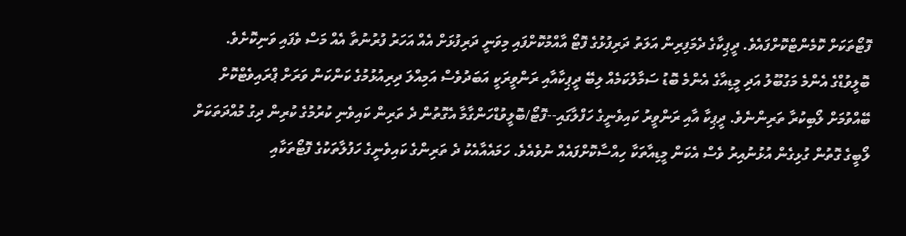ފޮޓޯތަކަށް ކޮމެންޓްކޮށްފައެވެ. ދީޕިކާގެ ދެމަފިރިން އަލަތު ދަރިފުޅުގެ ފޮޓޯ އާއްމުކޮށްފައި މިވަނީ ދަރިފުޅަށް އެއް އަހަރު ފުރުނުތާ އެއް މަސް ވެފައި ވަނިކޮށެވެ. ބޮލީވުޑްގެ އެންމެ މަގުބޫލު އަދި މީޑިއާގެ އެންމެ ބޮޑު ސަމާލުކަމެއް ލިބޭ ދީޕިކާއާއި ރަންވީރަކީ އަބަދުވެސް އަމިއްލަ ދިރިއުޅުމުގެ ކަންކަން ވަރަށް ޕްރައިވެޓްކޮށް ބޭއްވުމަށް ލޯބިކުރާ ތަރިންނެވެ. ދީޕިކާ އާއި ރަންވީރު ކައިވެނީގެ ހަފްލާގައި--ފޮޓޯ/ބޮލީވުޑްހަންގާމާ އެގޮތުން ދެ ތަރިން ކައިވެނި ކުރުމުގެ ކުރިން ދިގު މުއްދަތަކަށް ލޯބީގެ ގޮތުން ގުޅިގެން އުޅުނުއިރު ވެސް އެކަން މީޑިއާތަކާ ހިއްސާކޮށްފައެއް ނުވެއެވެ. ހަމައެއާއެކު ދެ ތަރިންގެ ކައިވެނީގެ ހަފުލާތަކުގެ ފޮޓޯތަކާއި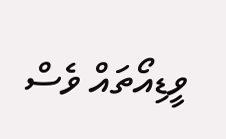ވީޑިއޯތައް ވެސް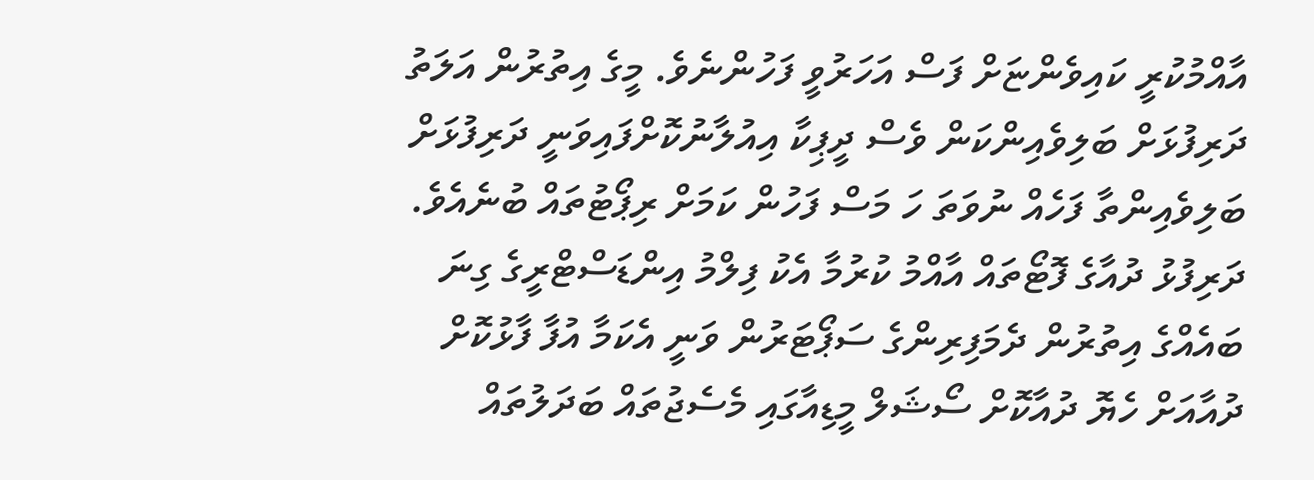އާއްމުކުރީ ކައިވެންޏަށް ފަސް އަހަރުވީ ފަހުންނެވެ. މީގެ އިތުރުން އަލަތު ދަރިފުޅަށް ބަލިވެއިންކަން ވެސް ދީޕިކާ އިއުލާނުކޮށްފައިވަނީ ދަރިފުޅަށް ބަލިވެއިންތާ ފަހެއް ނުވަތަ ހަ މަސް ފަހުން ކަމަށް ރިޕޯޓުތައް ބުނެއެވެ. ދަރިފުޅު ދުއާގެ ފޮޓޯތައް އާއްމު ކުރުމާ އެކު ފިލްމު އިންޑަސްޓްރީގެ ގިނަ ބައެއްގެ އިތުރުން ދެމަފިރިންގެ ސަޕޯޓަރުން ވަނީ އެކަމާ އުފާ ފާޅުކޮށް ދުއާއަށް ހެޔޮ ދުއާކޮށް ސޯޝަލް މީޑިއާގައި މެސެޖުތައް ބަދަލުތައް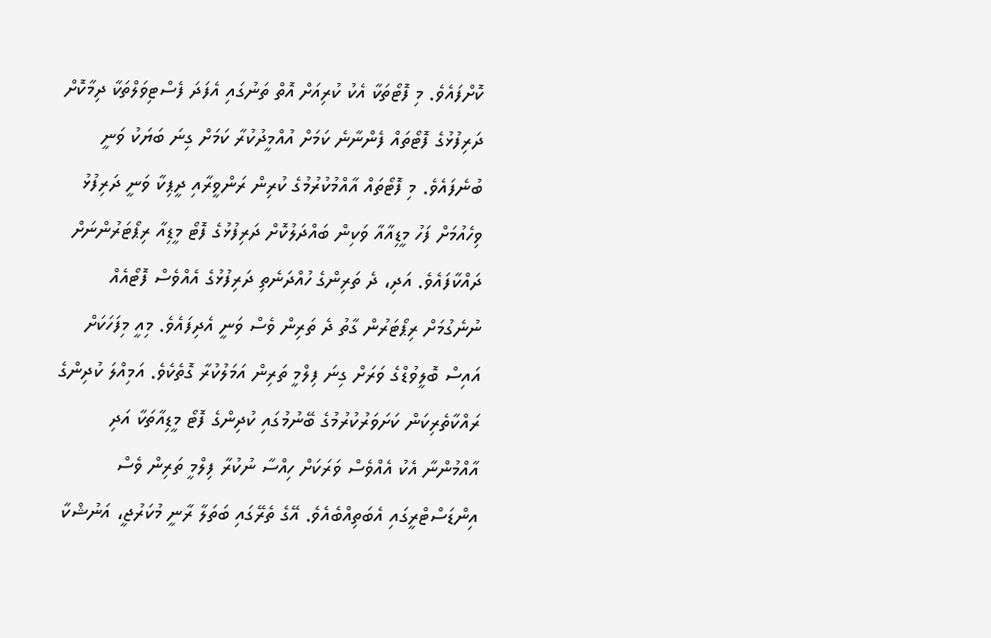ކޮށްފައެވެ. މި ފޮޓޯތަކާ އެކު ކުރިއަށް އޮތް ތަނުގައި އެފަދަ ފެސްޓިވަލްތަކާ ދިމާކޮށް ދަރިފުޅުގެ ފޮޓޯތައް ފެންނާނެ ކަމަށް އުއްމީދުކުރާ ކަމަށް ގިނަ ބަޔަކު ވަނީ ބުނެފައެވެ. މި ފޮޓޯތައް އާއްމުކުރުމުގެ ކުރިން ރަންވީރާއި ދީޕިކާ ވަނީ ދަރިފުޅު ވިހެއުމަށް ފަހު މީޑިއާއާ ވަކިން ބައްދަލުކޮށް ދަރިފުޅުގެ ފޮޓޯ މީޑިއާ ރިޕޯޓަރުންނަށް ދައްކާފައެވެ. އަދި، ދެ ތަރިންގެ ހުއްދަނެތި ދަރިފުޅުގެ އެއްވެސް ފޮޓޯއެއް ނުނެގުމަށް ރިޕޯޓަރުން ގާތު ދެ ތަރިން ވެސް ވަނީ އެދިފައެވެ. މިއީ މިފަހަކަށް އައިސް ބޮލީވުޑްގެ ވަރަށް ގިނަ ފިލްމީ ތަރިން އަމަލުކުރާ ގޮތެކެވެ. އަމިއްލަ ކުދިންގެ ރައްކާތެރިކަން ކަށަވަރުކުރުމުގެ ބޭނުމުގައި ކުދިންގެ ފޮޓޯ މީޑިއާތަކާ އަދި އާއްމުންނާ އެކު އެއްވެސް ވަރަކަށް ހިއްސާ ނުކުރާ ފިލްމީ ތަރިން ވެސް އިންޑަސްޓްރީގައި އެބަތިއްބެއެވެ. އޭގެ ތެރޭގައި ބަތަލާ ރާނީ މުކަރުޖީ، އަނުޝްކާ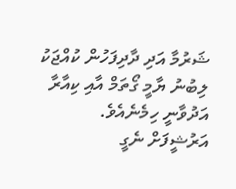ޝަރުމާ އަދި ދާދިފަހުން ކުއްޖަކު ލިބުނު ޔާމީ ގޯތަމް އާއި ކިއާރާ އަދުވާނީ ހިމެނެއެވެ.
އަރުޝީފަށް ނެގީ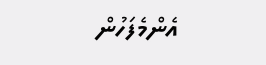އެންމެފަހުން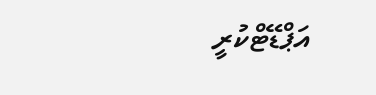އަޕްޑޭޓްކުރީ